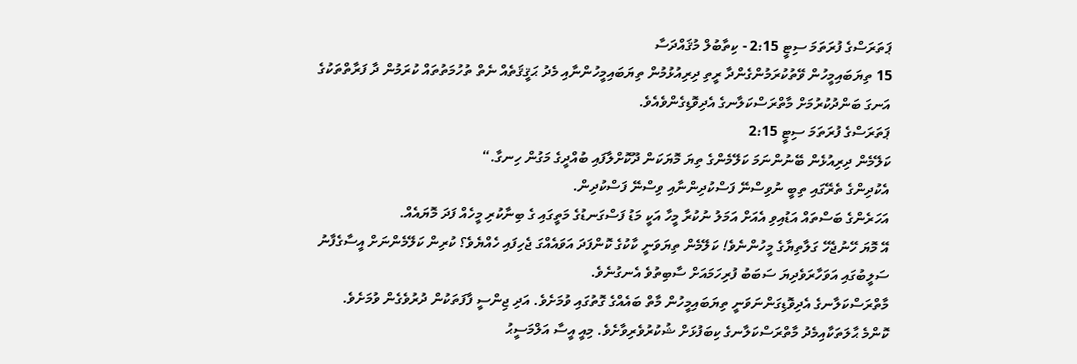ޕަތަރަސްގެ ފުރަތަމަ ސިޓީ 2:15 - ކިތާބުލް މުޤައްދަސާ
15 ތިޔަބައިމީހުން ވޭތުކުރަމުންގެންދާ ރީތި ދިރިއުޅުމުން ތިޔަބައިމީހުންނާއި މެދު ޙަޤީޤަތެއް ނެތް ތުހުމަތުތައް ކުރަމުން ދާ ފަރާތްތަކުގެ އަނގަ ބަންދުކުރުމަށް މާތްރަސްކަލާނގެ އެދިވޮޑިގެންވެއެވެ.
ޕަތަރަސްގެ ފުރަތަމަ ސިޓީ 2:15
ކަލޭމެން ދިރިއުޅެން ބޭނުންނަމަ ކަލޭމެންގެ ތިޔަ މޮޔަކަން ދޫކޮށްލާފައި ބުއްދީގެ މަގުން ހިނގާ.“
އެކުދިންގެ ތެރޭގައި ތިބީ ނުވިސްނޭ ފަސްކުދިންނާއި ވިސްނޭ ފަސްކުދިން.
އަހަރެންގެ ބަސްތައް އަޑުއިވި އެއަށް އަމަލު ނުކުރާ މީހާ އަކީ މަޑު ފަސްގަނޑުގެ މަތީގައި ގެ ބިނާކުރި މީހެއް ފަދަ މޮޔައެއް.
އޭ މޮޔަ ހޭނުޖެހޭ ގަލާތިޔާގެ މީހުންނެވެ! ކަލޭމެން ތިޔަވަނީ ކާކުގެ ކޮންފަދަ އަވައެއްގަ ޖެހިފައި ހެއްޔެވެ؟ ކުރިން ކަލޭމެންނަށް އީސާގެފާނު ސަލީބުގައި އަވަހާރަވެދިޔަ ސަބަބު ފުރިހަމައަށް ސާބިތުވެ އެނގުނެވެ.
މާތްރަސްކަލާނގެ އެދިވޮޑިގަންނަވަނީ ތިޔަބައިމީހުން މާތް ބައެއްގެ ގޮތުގައި ވުމަށެވެ. އަދި ޖިންސީ ފާފަތަކުން ދުރުވެގެން ވުމަށެވެ.
ކޮންމެ ޙާލަތަކާއިމެދު މާތްރަސްކަލާނގެ ކިބަފުޅަށް ޝުކުރުވެރިވާށެވެ. މިއީ އީސާ އަލްމަސީޙު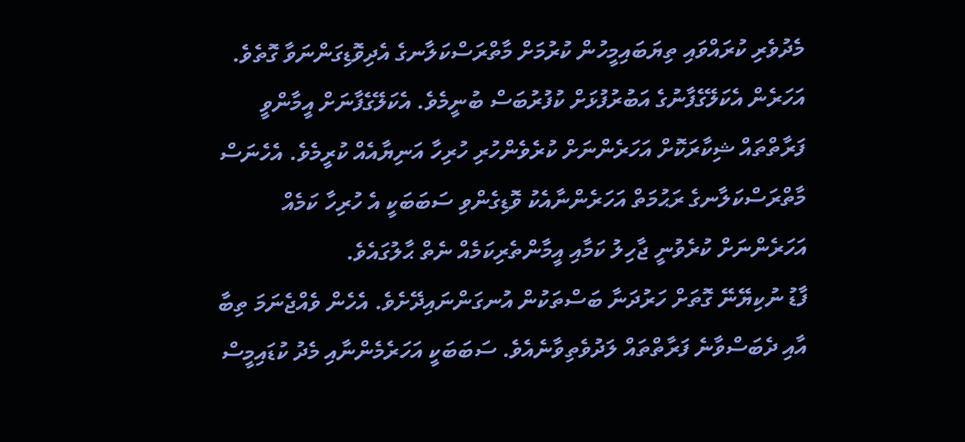މެދުވެރި ކުރައްވައި ތިޔަބައިމީހުން ކުރުމަށް މާތްރަސްކަލާނގެ އެދިވޮޑިގަންނަވާ ގޮތެވެ.
އަހަރެން އެކަލޭގެފާނުގެ އަބުރުފުޅަށް ކުފުރުބަސް ބުނީމެވެ. އެކަލޭގެފާނަށް އީމާންވީ ފަރާތްތައް ޝިކާރަކޮށް އަހަރެންނަށް ކުރެވެންހުރި ހުރިހާ އަނިޔާއެއް ކުރީމެވެ. އެހެނަސް މާތްރަސްކަލާނގެ ރަޙުމަތް އަހަރެންނާއެކު ވޮޑިގެންވި ސަބަބަކީ އެ ހުރިހާ ކަމެއް އަހަރެންނަށް ކުރެވުނީ ޖާހިލު ކަމާއި އީމާންތެރިކަމެއް ނެތް ޙާލުގައެވެ.
ފާޑު ނުކިޔޭނޭ ގޮތަށް ހަރުދަނާ ބަސްތަކުން އުނގަންނައިދޭށެވެ. އެހެން ވެއްޖެނަމަ ތިބާ އާއި ދެބަސްވާނެ ފަރާތްތައް ލަދުވެތިވާނެއެވެ. ސަބަބަކީ އަހަރެމެންނާއި މެދު ކުޑައިމީސް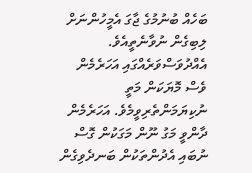ބަހެއް ބުނުމުގެ ޖާގަ އެމީހުންނަށް ލިބިގެން ނުވާނެތީއެވެ.
އެއްދުވަސްވަރެއްގައި އަހަރެމެން ވެސް މޮޔަކަން މަތީ ނުކިޔަމަންތެރިވީމެވެ. އަހަރެމެން ދާންވީ މަގު ނޫން މަގަކުން ގޮސް ނުބައި އެދުންތަކުން ބަނދެވިގެން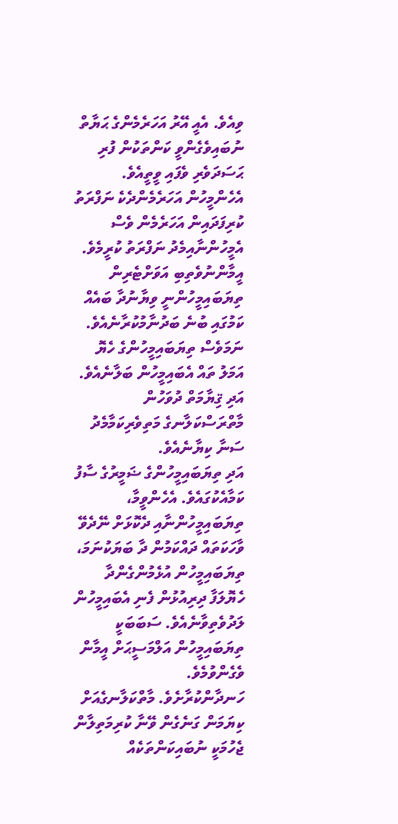ވިއެވެ. އެއީ އޭރު އަހަރެމެންގެ ޙަޔާތް ނުބައިވެގެންވީ ކަންތަކުން ފުރި ޙަސަދަވެރި ވެފައި ވީތީއެވެ. އެހެންމީހުން އަހަރެމެންދެކެ ނަފްރަތު ކުރިފަދައިން އަހަރެމެން ވެސް އެމީހުންނާއިމެދު ނަފްރަތު ކުރީމެވެ.
އީމާންނުވެތިބި އަވަށްޓެރިން ތިޔަބައިމީހުންނީ ވިޔާނުދާ ބައެއް ކަމުގައި ބުނެ ބަދުނާމުކުރާނެއެވެ. ނަމަވެސް ތިޔަބައިމީހުންގެ ހެޔޮ އަމަލު ތައް އެބައިމީހުން ބަލާނެއެވެ. އަދި ޤިޔާމަތް ދުވަހުން މާތްރަސްކަލާނގެ މަތިވެރިކަމާމެދު ސަނާ ކިޔާނެއެވެ.
އަދި ތިޔަބައިމީހުންގެ ޟަމީރުގެ ސާފު ކަމާއެކުގައެވެ. އެހެންވީމާ، ތިޔަބައިމީހުންނާއި ދެކޮޅަށް ނޭދެވޭ ވާހަކަތައް ދައްކަމުން ދާ ބަޔަކުނަމަ، ތިޔަބައިމީހުން އުޅެމުންގެންދާ ހެޔޮލަފާ ދިރިއުޅުން ފެނި އެބައިމީހުން ލަދުވެތިވާނެއެވެ. ސަބަބަކީ ތިޔަބައިމީހުން އަލްމަސީޙަށް އީމާން ވެގެންވުމެވެ.
ހަނދާންކުރާށެވެ. މާތްކަލާނގެއަށް ކިޔަމަން ގަނެގެން ވޭނާ ކުރިމަތިލާން ޖެހުމަކީ ނުބައިކަންތަކެއް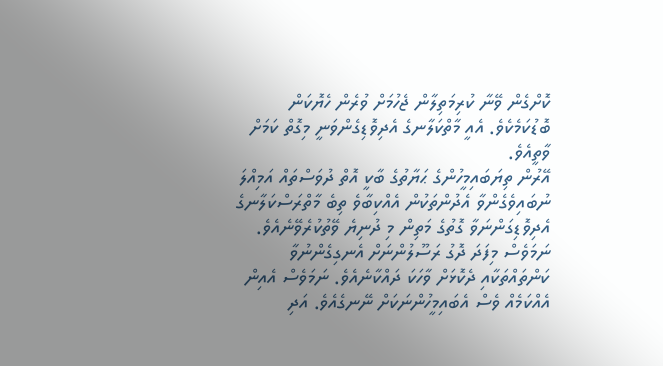ކޮށްގެން ވޭނާ ކުރިމަތިލާން ޖެހުމަށް ވުރެން ހެޔޮކަން ބޮޑުކަމެކެވެ. އެއީ މާތްކަލާނގެ އެދިވޮޑިގެންވަނީ މިގޮތް ކަމަށް ވާތީއެވެ.
އޭރުން ތިޔަބައިމީހުންގެ ޙަޔާތުގެ ބާކީ އޮތް ދުވަސްތައް އަމިއްލަ ނުބައިވެގެންވާ އެދުންތަކުން އެއްކިބާވެ ތިބެ މާތްރަސްކަލާނގެ އެދިވޮޑިގަންނަވާ ގޮތުގެ މަތިން މި ދުނިޔެ ވޭތުކުރެވޭނެއެވެ.
ނަމަވެސް މިފަދަ ދޮގު ރަސޫލުންނަށް އެނގިގެންނުވާ ކަންތައްތަކާއި ދެކޮޅަށް ވާހަކަ ދައްކާނެއެވެ. ނަމަވެސް އެއިން އެއްކަމެއް ވެސް އެބައިމީހުންނަކަށް ނޭނގެއެވެ. އަދި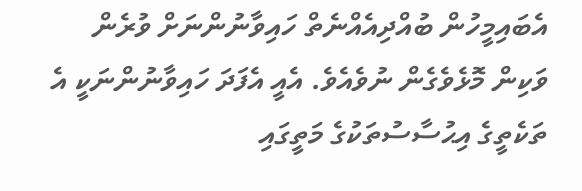އެބައިމީހުން ބުއްދިއެއްނެތް ހައިވާނުންނަށް ވުރެން ވަކިން މޮޅެވެގެން ނުވެއެވެ. އެއީ އެފަދަ ހައިވާނުންނަކީ އެ ތަކެތީގެ އިޙުސާސުތަކުގެ މަތީގައި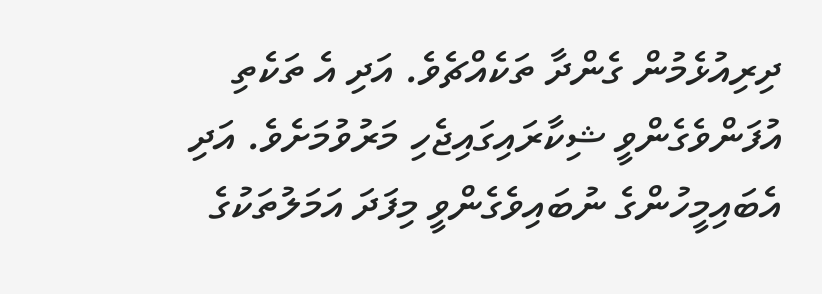ދިރިއުޅެމުން ގެންދާ ތަކެއްޗެވެ. އަދި އެ ތަކެތި އުފަންވެގެންވީ ޝިކާރައިގައިޖެހި މަރުވުމަށެވެ. އަދި އެބައިމީހުންގެ ނުބައިވެގެންވީ މިފަދަ އަމަލުތަކުގެ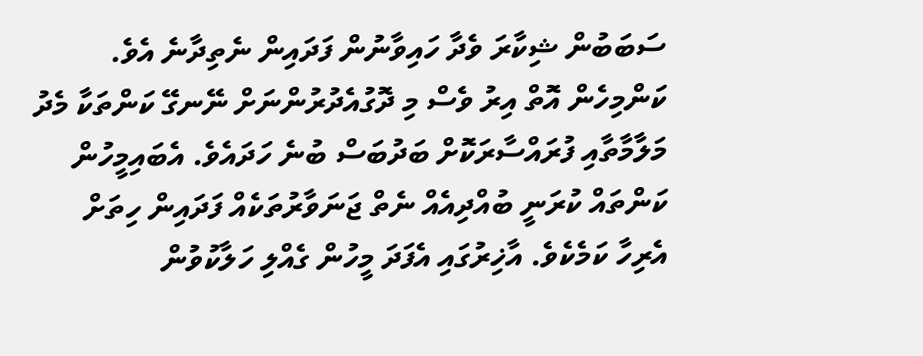ސަބަބުން ޝިކާރަ ވެދާ ހައިވާނުން ފަދައިން ނެތިދާނެ އެވެ.
ކަންމިހެން އޮތް އިރު ވެސް މި ދޮގުއެދުރުންނަށް ނޭނގޭ ކަންތަކާ މެދު މަލާމާތާއި ފުރައްސާރަކޮށް ބަދުބަސް ބުނެ ހަދައެވެ. އެބައިމީހުން ކަންތައް ކުރަނީ ބުއްދިއެއް ނެތް ޖަނަވާރުތަކެއް ފަދައިން ހިތަށް އެރިހާ ކަމެކެވެ. އާޚިރުގައި އެފަދަ މީހުން ގެއްލި ހަލާކުވުން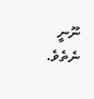ނޫނީ ނެތެވެ.